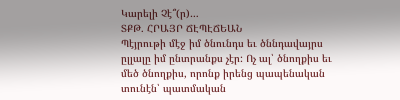Կարելի Չէ՞(ր)…
ՏՔԹ. ՀՐԱՅՐ ՃԷՊԷՃԵԱՆ
Պէյրութի մէջ իմ ծնունդս եւ ծննդավայրս ըլլալը իմ ընտրանքս չէր: Ոչ ալ՝ ծնողքիս եւ մեծ ծնողքիս, որոնք իրենց պապենական տունէն՝ պատմական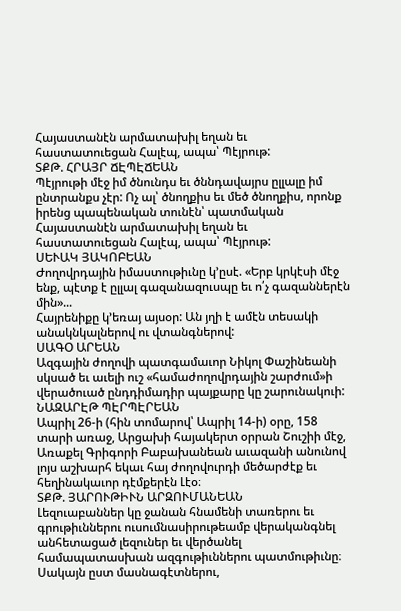Հայաստանէն արմատախիլ եղան եւ հաստատուեցան Հալէպ, ապա՝ Պէյրութ:
ՏՔԹ. ՀՐԱՅՐ ՃԷՊԷՃԵԱՆ
Պէյրութի մէջ իմ ծնունդս եւ ծննդավայրս ըլլալը իմ ընտրանքս չէր: Ոչ ալ՝ ծնողքիս եւ մեծ ծնողքիս, որոնք իրենց պապենական տունէն՝ պատմական Հայաստանէն արմատախիլ եղան եւ հաստատուեցան Հալէպ, ապա՝ Պէյրութ:
ՍԵՒԱԿ ՅԱԿՈԲԵԱՆ
Ժողովրդային իմաստութիւնը կ՚ըսէ. «Երբ կրկէսի մէջ ենք, պէտք է ըլլալ գազանազուսպը եւ ո՛չ գազաններէն մին»...
Հայրենիքը կ՚եռայ այսօր: Ան յղի է ամէն տեսակի անակնկալներով ու վտանգներով:
ՍԱԳՕ ԱՐԵԱՆ
Ազգային ժողովի պատգամաւոր Նիկոլ Փաշինեանի սկսած եւ աւելի ուշ «համաժողովրդային շարժում»ի վերածուած ընդդիմադիր պայքարը կը շարունակուի:
ՆԱԶԱՐԷԹ ՊԷՐՊԷՐԵԱՆ
Ապրիլ 26-ի (հին տոմարով՝ Ապրիլ 14-ի) օրը, 158 տարի առաջ, Արցախի հայակերտ օրրան Շուշիի մէջ, Առաքել Գրիգորի Բաբախանեան աւազանի անունով լոյս աշխարհ եկաւ հայ ժողովուրդի մեծարժէք եւ հեղինակաւոր դէմքերէն Լէօ։
ՏՔԹ. ՅԱՐՈՒԹԻՒՆ ԱՐԶՈՒՄԱՆԵԱՆ
Լեզուաբաններ կը ջանան հնամենի տառերու եւ գրութիւններու ուսումնասիրութեամբ վերականգնել անհետացած լեզուներ եւ վերծանել համապատասխան ազգութիւններու պատմութիւնը։
Սակայն ըստ մասնագէտներու,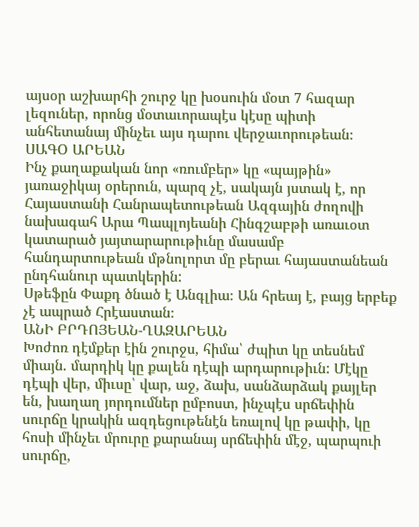այսօր աշխարհի շուրջ կը խօսուին մօտ 7 հազար լեզուներ, որոնց մօտաւորապէս կէսը պիտի անհետանայ մինչեւ այս դարու վերջաւորութեան։
ՍԱԳՕ ԱՐԵԱՆ
Ինչ քաղաքական նոր «ռումբեր» կը «պայթին» յառաջիկայ օրերուն, պարզ չէ, սակայն յստակ է, որ Հայաստանի Հանրապետութեան Ազգային ժողովի նախագահ Արա Պապլոյեանի Հինգշաբթի առաւօտ կատարած յայտարարութիւնը մասամբ հանդարտութեան մթնոլորտ մը բերաւ հայաստանեան ընդհանուր պատկերին:
Սթեֆըն Փաքդ ծնած է Անգլիա։ Ան հրեայ է, բայց երբեք չէ ապրած Հրէաստան։
ԱՆԻ ԲՐԴՈՅԵԱՆ-ՂԱԶԱՐԵԱՆ
Խոժոռ դէմքեր էին շուրջս, հիմա՝ ժպիտ կը տեսնեմ միայն. մարդիկ կը քալեն դէպի արդարութիւն: Մէկը դէպի վեր, միւսը՝ վար, աջ, ձախ, սանձարձակ քայլեր են, խաղաղ յորդումներ ըմբոստ, ինչպէս սրճեփին սուրճը կրակին ազդեցութենէն եռալով կը թափի, կը հոսի մինչեւ մրուրը քարանայ սրճեփին մէջ, պարպուի սուրճը,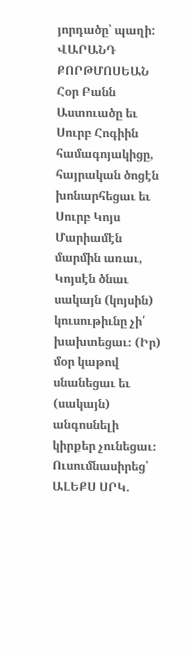յորդածը՝ պաղի:
ՎԱՐԱՆԴ ՔՈՐԹՄՈՍԵԱՆ
Հօր Բանն Աստուածը եւ Սուրբ Հոգիին համագոյակիցը, հայրական ծոցէն խոնարհեցաւ եւ Սուրբ Կոյս Մարիամէն մարմին առաւ, Կոյսէն ծնաւ սակայն (կոյսին) կուսութիւնը չի՛ խախտեցաւ։ (Իր) մօր կաթով սնանեցաւ եւ (սակայն) անգոսնելի կիրքեր չունեցաւ։
Ուսումնասիրեց՝
ԱԼԵՔՍ ՍՐԿ.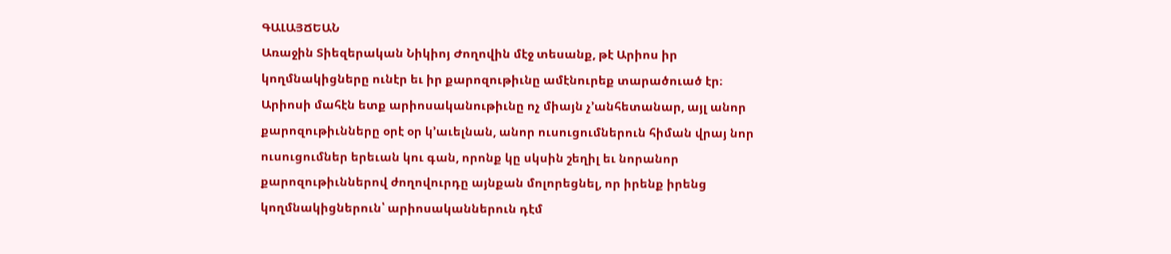ԳԱԼԱՅՃԵԱՆ
Առաջին Տիեզերական Նիկիոյ Ժողովին մէջ տեսանք, թէ Արիոս իր կողմնակիցները ունէր եւ իր քարոզութիւնը ամէնուրեք տարածուած էր։ Արիոսի մահէն ետք արիոսականութիւնը ոչ միայն չ՚անհետանար, այլ անոր քարոզութիւնները օրէ օր կ՚աւելնան, անոր ուսուցումներուն հիման վրայ նոր ուսուցումներ երեւան կու գան, որոնք կը սկսին շեղիլ եւ նորանոր քարոզութիւններով ժողովուրդը այնքան մոլորեցնել, որ իրենք իրենց կողմնակիցներուն՝ արիոսականներուն դէմ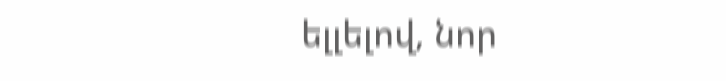ելլելով, նոր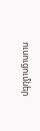ուսուցումներ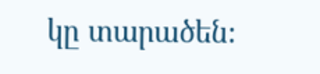կը տարածեն։